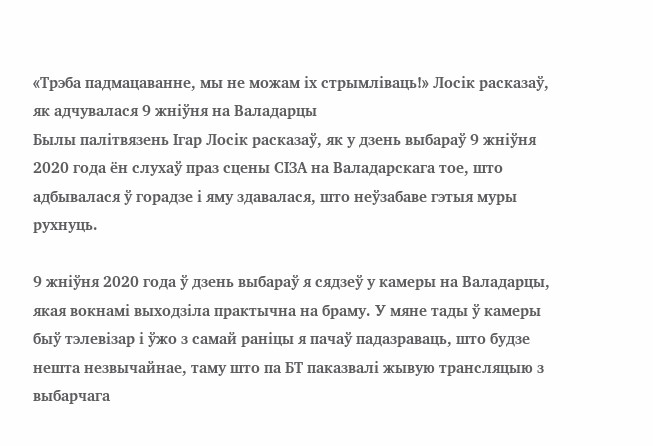«Трэба падмацаванне, мы не можам іх стрымліваць!» Лосік расказаў, як адчувалася 9 жніўня на Валадарцы
Былы палітвязень Ігар Лосік расказаў, як у дзень выбараў 9 жніўня 2020 года ён слухаў праз сцены СІЗА на Валадарскага тое, што адбывалася ў горадзе і яму здавалася, што неўзабаве гэтыя муры рухнуць.

9 жніўня 2020 года ў дзень выбараў я сядзеў у камеры на Валадарцы, якая вокнамі выходзіла практычна на браму. У мяне тады ў камеры быў тэлевізар і ўжо з самай раніцы я пачаў падазраваць, што будзе нешта незвычайнае, таму што па БТ паказвалі жывую трансляцыю з выбарчага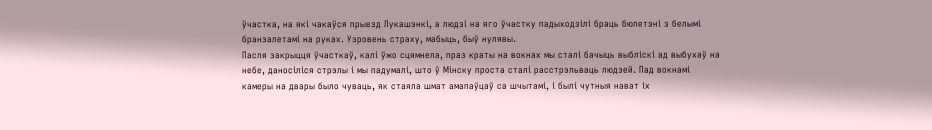ўчастка, на які чакаўся прыезд Лукашэнкі, а людзі на яго ўчастку падыходзілі браць бюлетэні з белымі бранзалетамі на руках. Узровень страху, мабыць, быў нулявы.
Пасля закрыцця ўчасткаў, калі ўжо сцямнела, праз краты на вокнах мы сталі бачыць выбліскі ад выбухаў на небе, даносіліся стрэлы і мы падумалі, што ў Мінску проста сталі расстрэльваць людзей. Пад вокнамі камеры на двары было чуваць, як стаяла шмат амапаўцаў са шчытамі, і былі чутныя нават іх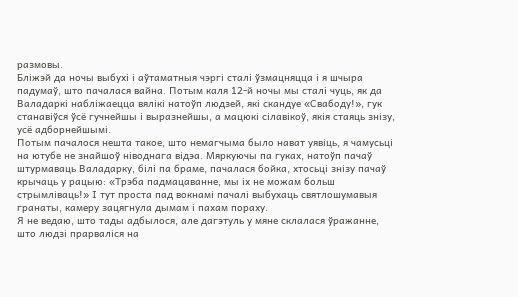размовы.
Бліжэй да ночы выбухі і аўтаматныя чэргі сталі ўзмацняцца і я шчыра падумаў, што пачалася вайна. Потым каля 12‑й ночы мы сталі чуць, як да Валадаркі набліжаецца вялікі натоўп людзей, які скандуе «Свабоду!», гук станавіўся ўсё гучнейшы і выразнейшы, а мацюкі сілавікоў, якія стаяць знізу, усё адборнейшымі.
Потым пачалося нешта такое, што немагчыма было нават уявіць, я чамусьці на ютубе не знайшоў ніводнага відэа. Мяркуючы па гуках, натоўп пачаў штурмаваць Валадарку, білі па браме, пачалася бойка, хтосьці знізу пачаў крычаць у рацыю: «Трэба падмацаванне, мы іх не можам больш стрымліваць!» І тут проста пад вокнамі пачалі выбухаць святлошумавыя гранаты, камеру зацягнула дымам і пахам пораху.
Я не ведаю, што тады адбылося, але дагэтуль у мяне склалася ўражанне, што людзі прарваліся на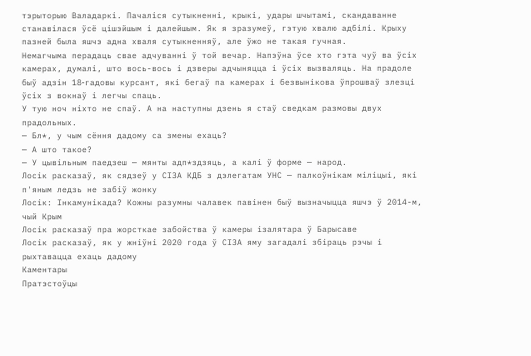тэрыторыю Валадаркі. Пачаліся сутыкненні, крыкі, удары шчытамі, скандаванне станавілася ўсё цішэйшым і далейшым. Як я зразумеў, гэтую хвалю адбілі. Крыху пазней была яшчэ адна хваля сутыкненняў, але ўжо не такая гучная.
Немагчыма перадаць свае адчуванні ў той вечар. Напэўна ўсе хто гэта чуў ва ўсіх камерах, думалі, што вось-вось і дзверы адчыняцца і ўсіх вызваляць. На прадоле быў адзін 18‑гадовы курсант, які бегаў па камерах і безвынікова ўпрошваў злезці ўсіх з вокнаў і легчы спаць.
У тую ноч ніхто не спаў. А на наступны дзень я стаў сведкам размовы двух прадольных.
— Бл*, у чым сёння дадому са змены ехаць?
— А што такое?
— У цывільным паедзеш — мянты адп*здзяць, а калі ў форме — народ.
Лосік расказаў, як сядзеў у СІЗА КДБ з дэлегатам УНС — палкоўнікам міліцыі, які п'яным ледзь не забіў жонку
Лосік: Інкамунікада? Кожны разумны чалавек павінен быў вызначыцца яшчэ ў 2014-м, чый Крым
Лосік расказаў пра жорсткае забойства ў камеры ізалятара ў Барысаве
Лосік расказаў, як у жніўні 2020 года ў СІЗА яму загадалі збіраць рэчы і рыхтавацца ехаць дадому
Каментары
Пратэстоўцы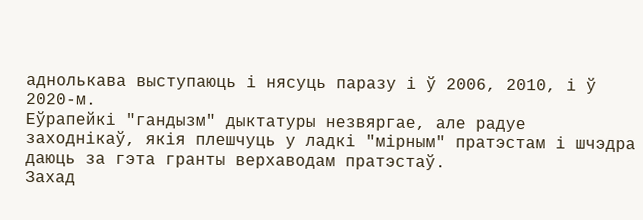аднолькава выступаюць і нясуць паразу і ў 2006, 2010, і ў 2020-м.
Еўрапейкі "гандызм" дыктатуры незвяргае, але радуе заходнікаў, якія плешчуць у ладкі "мірным" пратэстам і шчэдра даюць за гэта гранты верхаводам пратэстаў.
Захад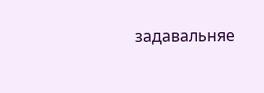задавальняе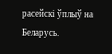расейскі ўплыў на Беларусь.